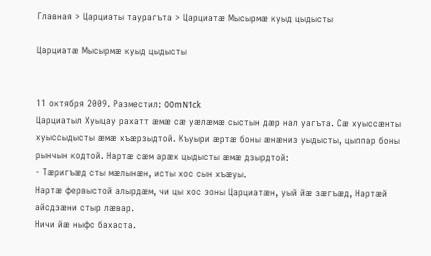Главная > Царциаты таурагъта > Царциатæ Мысырмæ куыд цыдысты

Царциатæ Мысырмæ куыд цыдысты


11 октября 2009. Разместил: 00mN1ck
Царциатыл Хуыцау рахатт æмæ сæ уæлæмæ сыстын дæр нал уагъта. Сæ хуыссæнты хуыссыдысты æмæ хъæрзыдтой. Къуыри æртæ боны æнæниз уыдысты, цыппар боны рынчын кодтой. Нартæ сæм арæх цыдысты æмæ дзырдтой:
- Тæригъæд сты мæлынæн, исты хос сын хъæуы.
Нартæ фервыстой алырдæм, чи цы хос зоны Царциатæн, уый йæ зæгъæд, Нартæй айсдзæни стыр лæвар.
Ничи йæ ныфс бахаста.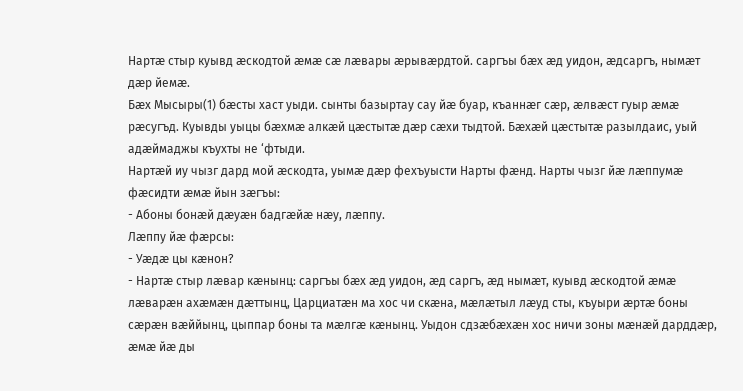Нартæ стыр куывд æскодтой æмæ сæ лæвары æрывæрдтой. саргъы бæх æд уидон, æдсаргъ, нымæт дæр йемæ.
Бæх Мысыры(1) бæсты хаст уыди. сынты базыртау сау йæ буар, къаннæг сæр, æлвæст гуыр æмæ рæсугъд. Куывды уыцы бæхмæ алкæй цæстытæ дæр сæхи тыдтой. Бæхæй цæстытæ разылдаис, уый адæймаджы къухты не ‘фтыди.
Нартæй иу чызг дард мой æскодта, уымæ дæр фехъуысти Нарты фæнд. Нарты чызг йæ лæппумæ фæсидти æмæ йын зæгъы:
- Абоны бонæй дæуæн бадгæйæ нæу, лæппу.
Лæппу йæ фæрсы:
- Уæдæ цы кæнон?
- Нартæ стыр лæвар кæнынц: саргъы бæх æд уидон, æд саргъ, æд нымæт, куывд æскодтой æмæ лæварæн ахæмæн дæттынц, Царциатæн ма хос чи скæна, мæлæтыл лæуд сты, къуыри æртæ боны сæрæн вæййынц, цыппар боны та мæлгæ кæнынц. Уыдон сдзæбæхæн хос ничи зоны мæнæй дарддæр, æмæ йæ ды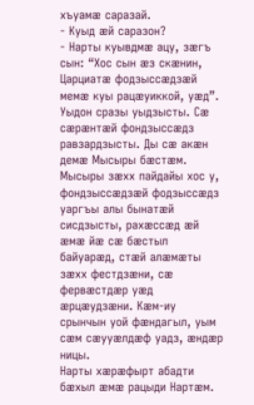хъуамæ саразай.
- Куыд æй саразон?
- Нарты куывдмæ ацу, зæгъ сын: “Хос сын æз скæнин, Царциатæ фодзыссæдзæй мемæ куы рацæуиккой, уæд”. Уыдон сразы уыдзысты. Сæ сæрæнтæй фондзыссæдз равзардзысты. Ды сæ акæн демæ Мысыры бæстæм. Мысыры зæхх пайдайы хос у, фондзыссæдзæй фодзыссæдз уаргъы алы бынатæй сисдзысты, рахæссæд æй æмæ йæ сæ бæстыл байуарæд, стæй алæмæты зæхх фестдзæни, сæ фервæстдæр уæд æрцæудзæни. Кæм-иу срынчын уой фæндагыл, уым сæм сæууæлдæф уадз, æндæр ницы.
Нарты хæрæфырт абадти бæхыл æмæ рацыди Нартæм.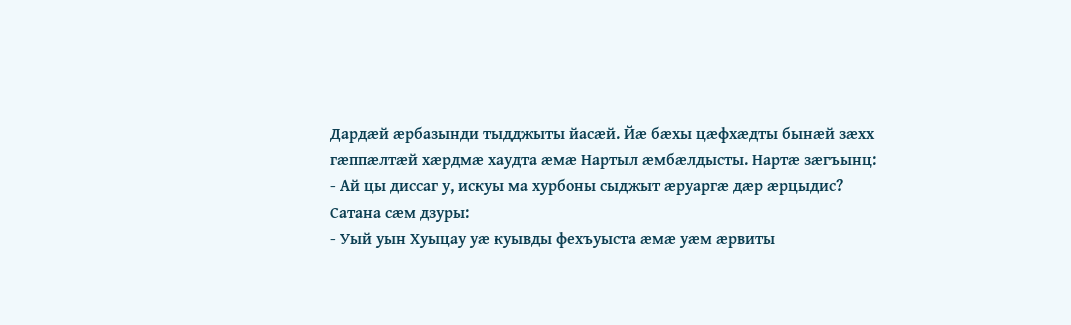Дардæй æрбазынди тыдджыты йасæй. Йæ бæхы цæфхæдты бынæй зæхх гæппæлтæй хæрдмæ хаудта æмæ Нартыл æмбæлдысты. Нартæ зæгъынц:
- Ай цы диссаг у, искуы ма хурбоны сыджыт æруаргæ дæр æрцыдис?
Сатана сæм дзуры:
- Уый уын Хуыцау уæ куывды фехъуыста æмæ уæм æрвиты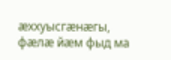æххуысгæнæгы, фæлæ йæм фыд ма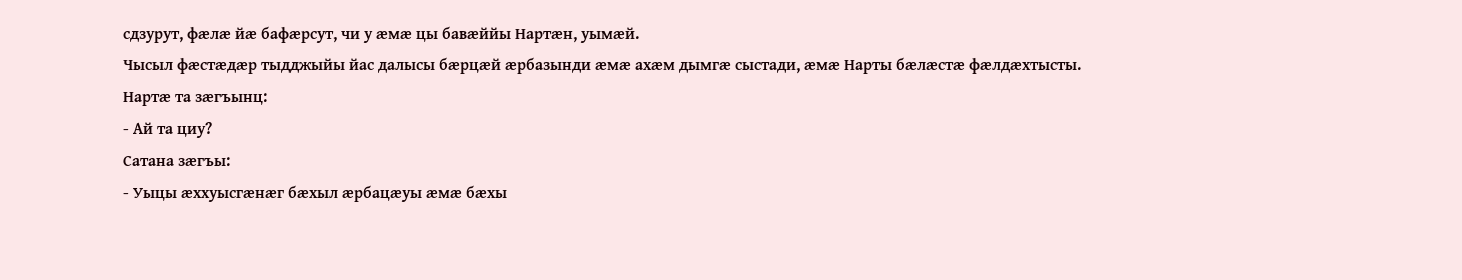сдзурут, фæлæ йæ бафæрсут, чи у æмæ цы бавæййы Нартæн, уымæй.
Чысыл фæстæдæр тыдджыйы йас далысы бæрцæй æрбазынди æмæ ахæм дымгæ сыстади, æмæ Нарты бæлæстæ фæлдæхтысты.
Нартæ та зæгъынц:
- Ай та циу?
Сатана зæгъы:
- Уыцы æххуысгæнæг бæхыл æрбацæуы æмæ бæхы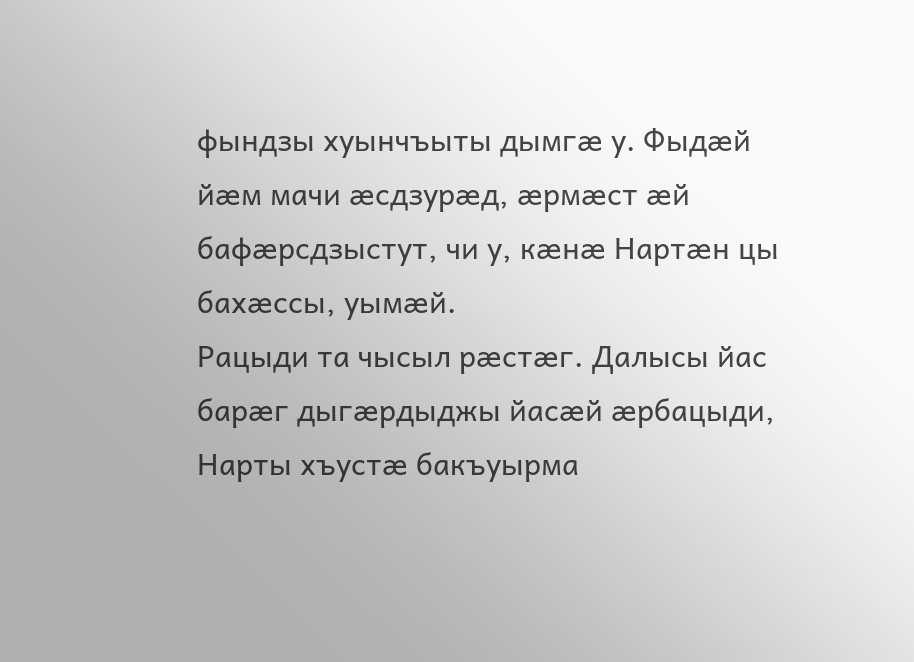фындзы хуынчъыты дымгæ у. Фыдæй йæм мачи æсдзурæд, æрмæст æй бафæрсдзыстут, чи у, кæнæ Нартæн цы бахæссы, уымæй.
Рацыди та чысыл рæстæг. Далысы йас барæг дыгæрдыджы йасæй æрбацыди, Нарты хъустæ бакъуырма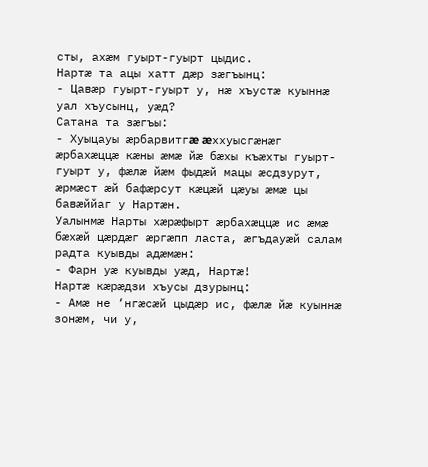сты, ахæм гуырт-гуырт цыдис.
Нартæ та ацы хатт дæр зæгъынц:
- Цавæр гуырт-гуырт у, нæ хъустæ куыннæ уал хъусынц, уæд?
Сатана та зæгъы:
- Хуыцауы æрбарвитгæ æххуысгæнæг æрбахæццæ кæны æмæ йæ бæхы къæхты гуырт-гуырт у, фæлæ йæм фыдæй мацы æсдзурут, æрмæст æй бафæрсут кæцæй цæуы æмæ цы бавæййаг у Нартæн.
Уалынмæ Нарты хæрæфырт æрбахæццæ ис æмæ бæхæй цæрдæг æргæпп ласта, æгъдауæй салам радта куывды адæмæн:
- Фарн уæ куывды уæд, Нартæ!
Нартæ кæрæдзи хъусы дзурынц:
- Амæ не ‘нгæсæй цыдæр ис, фæлæ йæ куыннæ зонæм, чи у,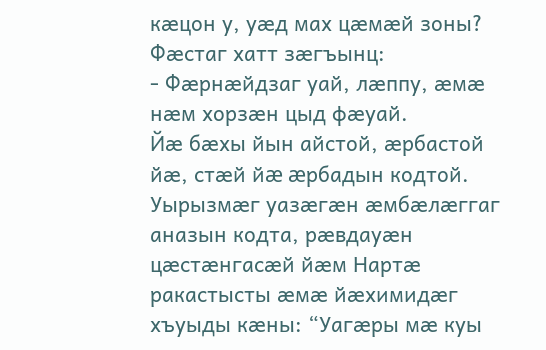кæцон у, уæд мах цæмæй зоны?
Фæстаг хатт зæгъынц:
- Фæрнæйдзаг уай, лæппу, æмæ нæм хорзæн цыд фæуай.
Йæ бæхы йын айстой, æрбастой йæ, стæй йæ æрбадын кодтой. Уырызмæг уазæгæн æмбæлæггаг аназын кодта, рæвдауæн цæстæнгасæй йæм Нартæ ракастысты æмæ йæхимидæг хъуыды кæны: “Уагæры мæ куы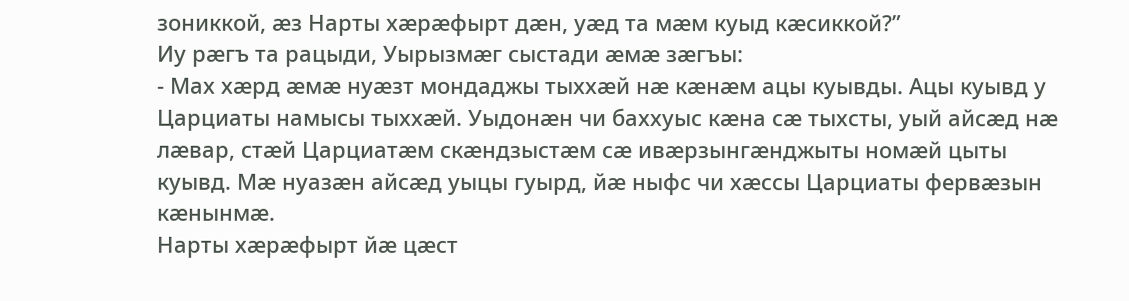зониккой, æз Нарты хæрæфырт дæн, уæд та мæм куыд кæсиккой?”
Иу рæгъ та рацыди, Уырызмæг сыстади æмæ зæгъы:
- Мах хæрд æмæ нуæзт мондаджы тыххæй нæ кæнæм ацы куывды. Ацы куывд у Царциаты намысы тыххæй. Уыдонæн чи баххуыс кæна сæ тыхсты, уый айсæд нæ лæвар, стæй Царциатæм скæндзыстæм сæ ивæрзынгæнджыты номæй цыты куывд. Мæ нуазæн айсæд уыцы гуырд, йæ ныфс чи хæссы Царциаты фервæзын кæнынмæ.
Нарты хæрæфырт йæ цæст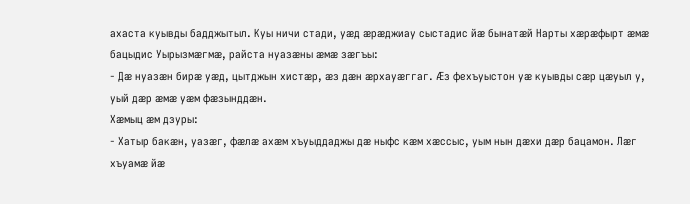ахаста куывды бадджытыл. Куы ничи стади, уæд æрæджиау сыстадис йæ бынатæй Нарты хæрæфырт æмæ бацыдис Уырызмæгмæ, райста нуазæны æмæ зæгъы:
- Дæ нуазæн бирæ уæд, цытджын хистæр, æз дæн æрхауæггаг. Æз фехъуыстон уæ куывды сæр цæуыл у, уый дæр æмæ уæм фæзынддæн.
Хæмыц æм дзуры:
- Хатыр бакæн, уазæг, фæлæ ахæм хъуыддаджы дæ ныфс кæм хæссыс, уым нын дæхи дæр бацамон. Лæг хъуамæ йæ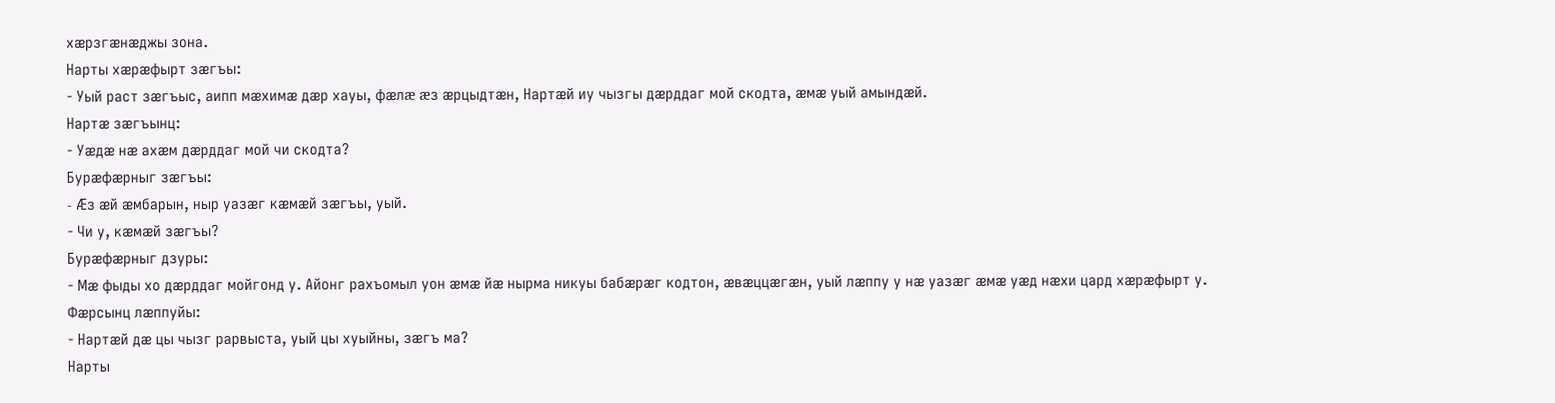хæрзгæнæджы зона.
Нарты хæрæфырт зæгъы:
- Уый раст зæгъыс, аипп мæхимæ дæр хауы, фæлæ æз æрцыдтæн, Нартæй иу чызгы дæрддаг мой скодта, æмæ уый амындæй.
Нартæ зæгъынц:
- Уæдæ нæ ахæм дæрддаг мой чи скодта?
Бурæфæрныг зæгъы:
- Æз æй æмбарын, ныр уазæг кæмæй зæгъы, уый.
- Чи у, кæмæй зæгъы?
Бурæфæрныг дзуры:
- Мæ фыды хо дæрддаг мойгонд у. Айонг рахъомыл уон æмæ йæ нырма никуы бабæрæг кодтон, æвæццæгæн, уый лæппу у нæ уазæг æмæ уæд нæхи цард хæрæфырт у.
Фæрсынц лæппуйы:
- Нартæй дæ цы чызг рарвыста, уый цы хуыйны, зæгъ ма?
Нарты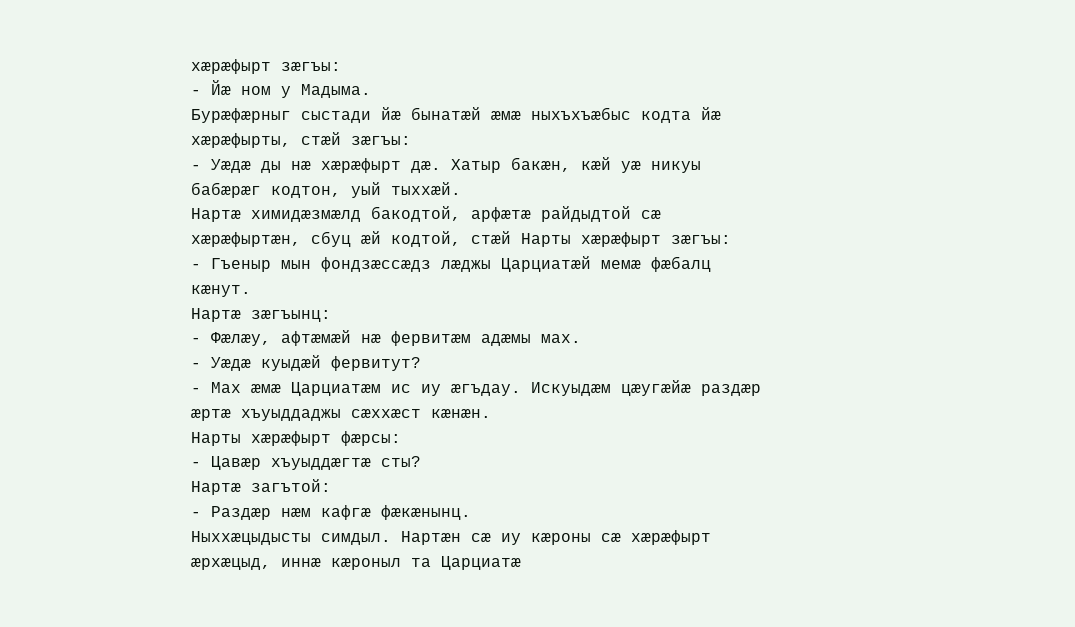хæрæфырт зæгъы:
- Йæ ном у Мадыма.
Бурæфæрныг сыстади йæ бынатæй æмæ ныхъхъæбыс кодта йæ хæрæфырты, стæй зæгъы:
- Уæдæ ды нæ хæрæфырт дæ. Хатыр бакæн, кæй уæ никуы бабæрæг кодтон, уый тыххæй.
Нартæ химидæзмæлд бакодтой, арфæтæ райдыдтой сæ хæрæфыртæн, сбуц æй кодтой, стæй Нарты хæрæфырт зæгъы:
- Гъеныр мын фондзæссæдз лæджы Царциатæй мемæ фæбалц кæнут.
Нартæ зæгъынц:
- Фæлæу, афтæмæй нæ фервитæм адæмы мах.
- Уæдæ куыдæй фервитут?
- Мах æмæ Царциатæм ис иу æгъдау. Искуыдæм цæугæйæ раздæр æртæ хъуыддаджы сæххæст кæнæн.
Нарты хæрæфырт фæрсы:
- Цавæр хъуыддæгтæ сты?
Нартæ загътой:
- Раздæр нæм кафгæ фæкæнынц.
Ныххæцыдысты симдыл. Нартæн сæ иу кæроны сæ хæрæфырт æрхæцыд, иннæ кæроныл та Царциатæ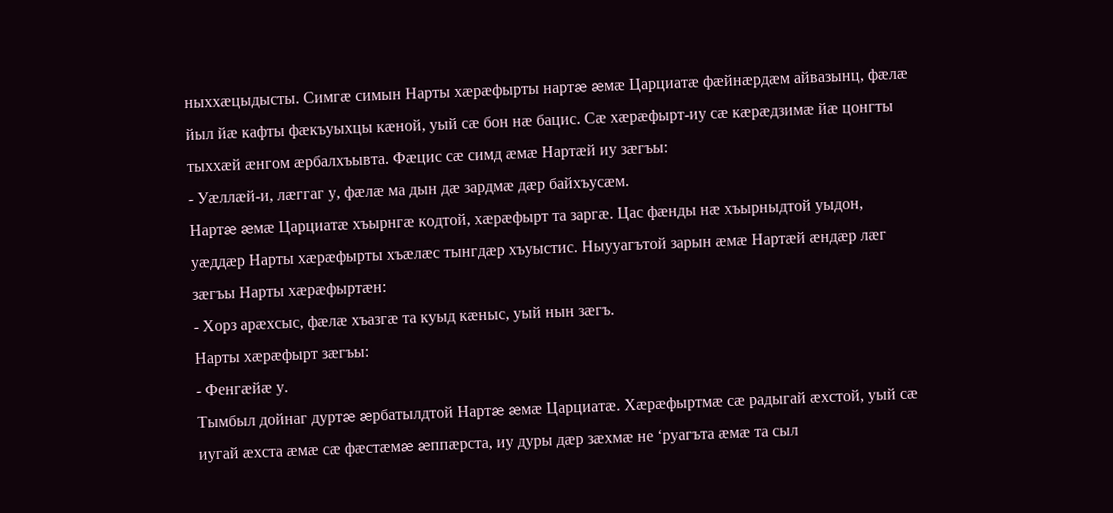ныххæцыдысты. Симгæ симын Нарты хæрæфырты нартæ æмæ Царциатæ фæйнæрдæм айвазынц, фæлæ йыл йæ кафты фæкъуыхцы кæной, уый сæ бон нæ бацис. Сæ хæрæфырт-иу сæ кæрæдзимæ йæ цонгты тыххæй æнгом æрбалхъывта. Фæцис сæ симд æмæ Нартæй иу зæгъы:
- Уæллæй-и, лæггаг у, фæлæ ма дын дæ зардмæ дæр байхъусæм.
Нартæ æмæ Царциатæ хъырнгæ кодтой, хæрæфырт та заргæ. Цас фæнды нæ хъырныдтой уыдон, уæддæр Нарты хæрæфырты хъæлæс тынгдæр хъуыстис. Ныууагътой зарын æмæ Нартæй æндæр лæг зæгъы Нарты хæрæфыртæн:
- Хорз арæхсыс, фæлæ хъазгæ та куыд кæныс, уый нын зæгъ.
Нарты хæрæфырт зæгъы:
- Фенгæйæ у.
Тымбыл дойнаг дуртæ æрбатылдтой Нартæ æмæ Царциатæ. Хæрæфыртмæ сæ радыгай æхстой, уый сæ иугай æхста æмæ сæ фæстæмæ æппæрста, иу дуры дæр зæхмæ не ‘руагъта æмæ та сыл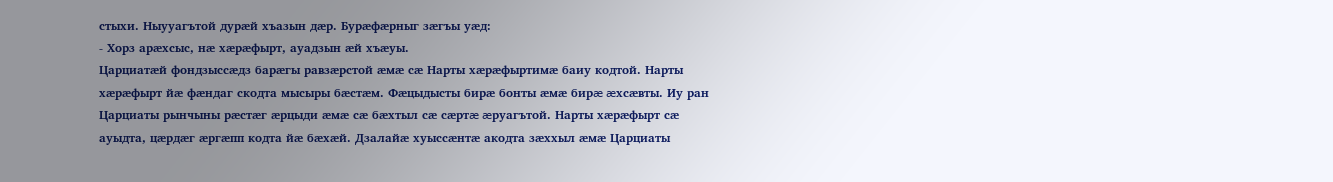стыхи. Ныууагътой дурæй хъазын дæр. Бурæфæрныг зæгъы уæд:
- Хорз арæхсыс, нæ хæрæфырт, ауадзын æй хъæуы.
Царциатæй фондзыссæдз барæгы равзæрстой æмæ сæ Нарты хæрæфыртимæ баиу кодтой. Нарты хæрæфырт йæ фæндаг скодта мысыры бæстæм. Фæцыдысты бирæ бонты æмæ бирæ æхсæвты. Иу ран Царциаты рынчыны рæстæг æрцыди æмæ сæ бæхтыл сæ сæртæ æруагътой. Нарты хæрæфырт сæ ауыдта, цæрдæг æргæпп кодта йæ бæхæй. Дзалайæ хуыссæнтæ акодта зæххыл æмæ Царциаты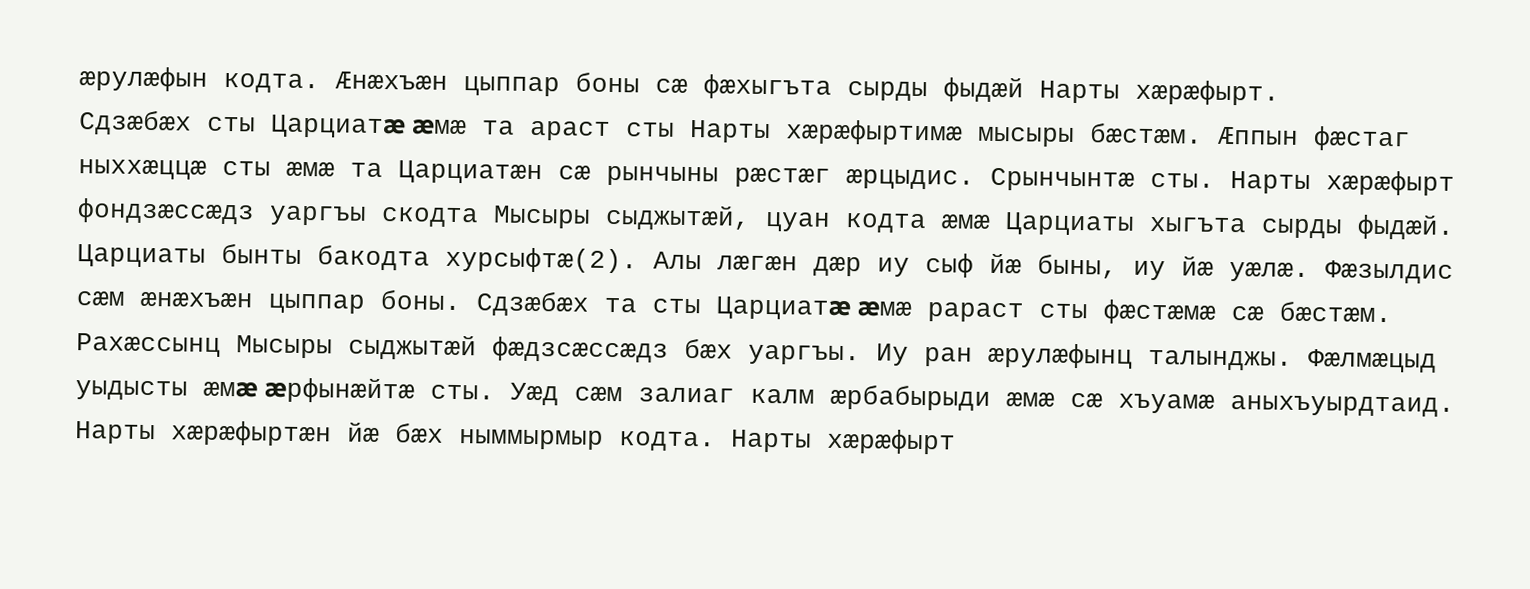æрулæфын кодта. Æнæхъæн цыппар боны сæ фæхыгъта сырды фыдæй Нарты хæрæфырт.
Сдзæбæх сты Царциатæ æмæ та араст сты Нарты хæрæфыртимæ мысыры бæстæм. Æппын фæстаг ныххæццæ сты æмæ та Царциатæн сæ рынчыны рæстæг æрцыдис. Срынчынтæ сты. Нарты хæрæфырт фондзæссæдз уаргъы скодта Мысыры сыджытæй, цуан кодта æмæ Царциаты хыгъта сырды фыдæй. Царциаты бынты бакодта хурсыфтæ(2). Алы лæгæн дæр иу сыф йæ быны, иу йæ уæлæ. Фæзылдис сæм æнæхъæн цыппар боны. Сдзæбæх та сты Царциатæ æмæ рараст сты фæстæмæ сæ бæстæм. Рахæссынц Мысыры сыджытæй фæдзсæссæдз бæх уаргъы. Иу ран æрулæфынц талынджы. Фæлмæцыд уыдысты æмæ æрфынæйтæ сты. Уæд сæм залиаг калм æрбабырыди æмæ сæ хъуамæ аныхъуырдтаид. Нарты хæрæфыртæн йæ бæх ныммырмыр кодта. Нарты хæрæфырт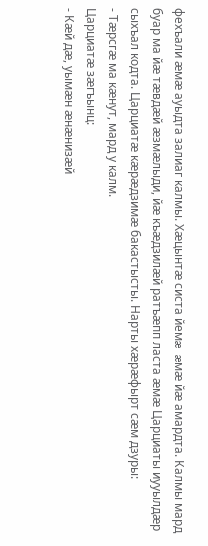фехъали æмæ ауыдта залиаг калмы. Хæцынтæ систа йемæ æмæ йæ амардта. Калмы мард буар ма йæ тæвдæй æзмæлыди, йæ къæдзилæй ратъæпп ласта æмæ Царциаты иууылдæр сыхъал кодта. Царциатæ кæрæдзимæ бакастысты. Нарты хæрæфырт сæм дзуры:
- Тæрсгæ ма кæнут, мард у калм.
Царциатæ зæгъынц:
- Кæй дæ, уымæн æнæнизæй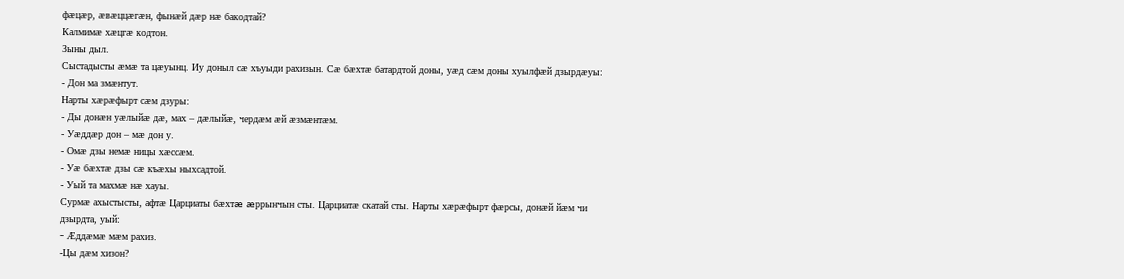фæцæр, æвæццæгæн, фынæй дæр нæ бакодтай?
Калмимæ хæцгæ кодтон.
Зыны дыл.
Сыстадысты æмæ та цæуынц. Иу доныл сæ хъуыди рахизын. Сæ бæхтæ батардтой доны, уæд сæм доны хуылфæй дзырдæуы:
- Дон ма змæнтут.
Нарты хæрæфырт сæм дзуры:
- Ды донæн уæлыйæ дæ, мах – дæлыйæ, чердæм æй æзмæнтæм.
- Уæддæр дон – мæ дон у.
- Омæ дзы немæ ницы хæссæм.
- Уæ бæхтæ дзы сæ къæхы ныхсадтой.
- Уый та махмæ нæ хауы.
Сурмæ ахыстысты, афтæ Царциаты бæхтæ æррынчын сты. Царциатæ скатай сты. Нарты хæрæфырт фæрсы, донæй йæм чи дзырдта, уый:
- Æддæмæ мæм рахиз.
-Цы дæм хизон?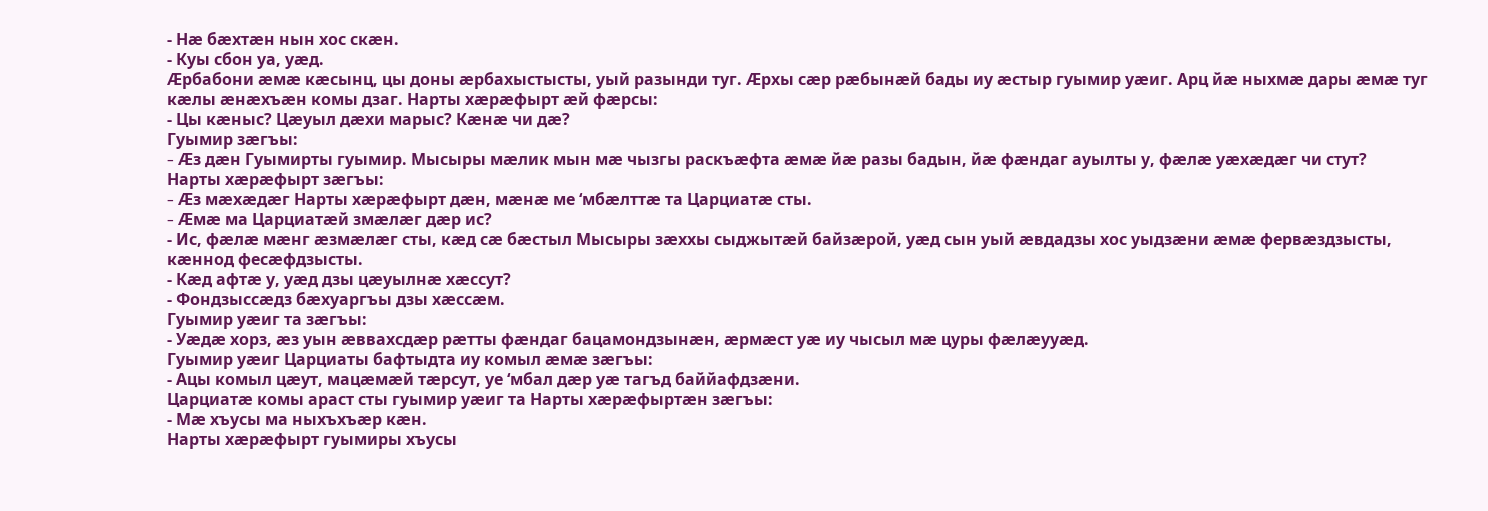- Нæ бæхтæн нын хос скæн.
- Куы сбон уа, уæд.
Æрбабони æмæ кæсынц, цы доны æрбахыстысты, уый разынди туг. Æрхы сæр рæбынæй бады иу æстыр гуымир уæиг. Арц йæ ныхмæ дары æмæ туг кæлы æнæхъæн комы дзаг. Нарты хæрæфырт æй фæрсы:
- Цы кæныс? Цæуыл дæхи марыс? Кæнæ чи дæ?
Гуымир зæгъы:
- Æз дæн Гуымирты гуымир. Мысыры мæлик мын мæ чызгы раскъæфта æмæ йæ разы бадын, йæ фæндаг ауылты у, фæлæ уæхæдæг чи стут?
Нарты хæрæфырт зæгъы:
- Æз мæхæдæг Нарты хæрæфырт дæн, мæнæ ме ‘мбæлттæ та Царциатæ сты.
- Æмæ ма Царциатæй змæлæг дæр ис?
- Ис, фæлæ мæнг æзмæлæг сты, кæд сæ бæстыл Мысыры зæххы сыджытæй байзæрой, уæд сын уый æвдадзы хос уыдзæни æмæ фервæздзысты, кæннод фесæфдзысты.
- Кæд афтæ у, уæд дзы цæуылнæ хæссут?
- Фондзыссæдз бæхуаргъы дзы хæссæм.
Гуымир уæиг та зæгъы:
- Уæдæ хорз, æз уын æввахсдæр рæтты фæндаг бацамондзынæн, æрмæст уæ иу чысыл мæ цуры фæлæууæд.
Гуымир уæиг Царциаты бафтыдта иу комыл æмæ зæгъы:
- Ацы комыл цæут, мацæмæй тæрсут, уе ‘мбал дæр уæ тагъд баййафдзæни.
Царциатæ комы араст сты гуымир уæиг та Нарты хæрæфыртæн зæгъы:
- Мæ хъусы ма ныхъхъæр кæн.
Нарты хæрæфырт гуымиры хъусы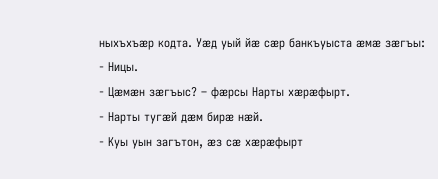ныхъхъæр кодта. Уæд уый йæ сæр банкъуыста æмæ зæгъы:
- Ницы.
- Цæмæн зæгъыс? – фæрсы Нарты хæрæфырт.
- Нарты тугæй дæм бирæ нæй.
- Куы уын загътон, æз сæ хæрæфырт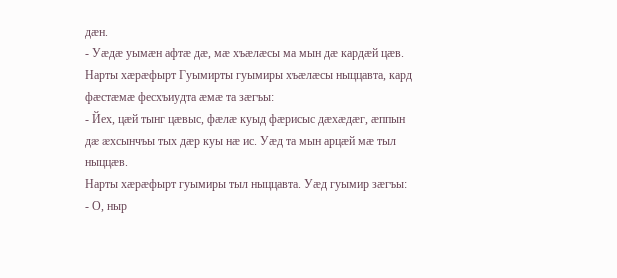дæн.
- Уæдæ уымæн афтæ дæ, мæ хъæлæсы ма мын дæ кардæй цæв.
Нарты хæрæфырт Гуымирты гуымиры хъæлæсы ныццавта, кард фæстæмæ фесхъиудта æмæ та зæгъы:
- Йех, цæй тынг цæвыс, фæлæ куыд фæрисыс дæхæдæг, æппын дæ æхсынчъы тых дæр куы нæ ис. Уæд та мын арцæй мæ тыл ныццæв.
Нарты хæрæфырт гуымиры тыл ныццавта. Уæд гуымир зæгъы:
- О, ныр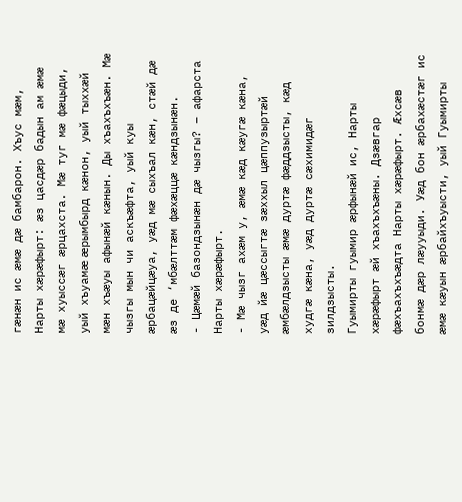гæнæн ис æмæ дæ бамбарон. Хъус мæм, Нарты хæрæфырт: æз цасдæр бадын ам æмæ мæ хуыссæг æрцахста. Мæ туг мæ фæцыди, уый хъуамæ æрымбырд кæнон, уый тыххæй мæн хъæуы афынæй кæнын. Ды хъахъхъæн. Мæ чызгы мын чи аскъæфта, уый куы æрбацæйцæуа, уæд мæ сыхъал кæн, стæй дæ æз де ‘мбæлттæм фæхæццæ кæндзынæн.
- Цæмæй базондзынæн дæ чызгы? – афарста Нарты хæрæфырт.
- Мæ чызг ахæм у, æмæ кæд кæугæ кæна, уæд йæ цæссыгтæ зæххыл цæппузыртæй æмбæлдзысты æмæ дуртæ фæддзысты, кæд худгæ кæна, уæд дуртæ сæхимидæг зилдзысты.
Гуымирты гуымир æрфынæй ис, Нарты хæрæфырт æй хъахъхъæны. Дзæвгар фæхъахъхъæдта Нарты хæрæфырт. Æхсæв бонмæ дæр лæууыди. Уæд бон æрбахæстæг ис æмæ кæуын æрбайхъуысти, уый Гуымирты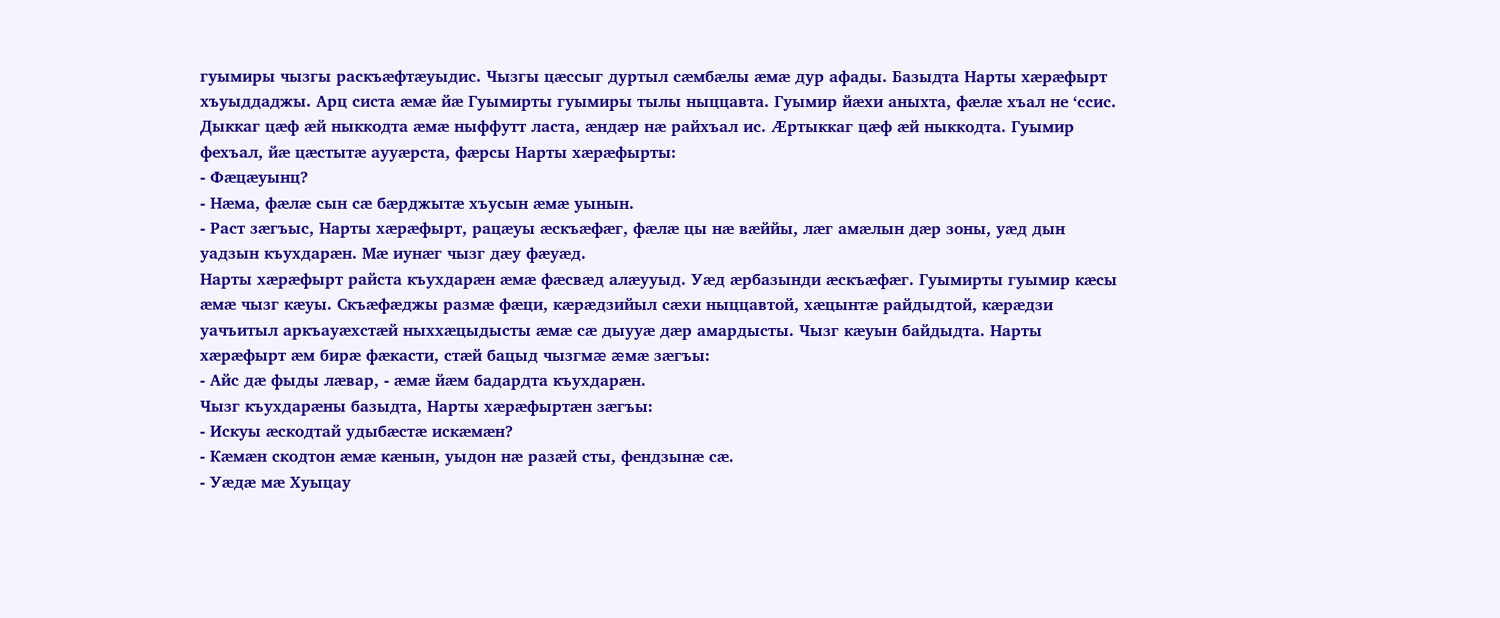гуымиры чызгы раскъæфтæуыдис. Чызгы цæссыг дуртыл сæмбæлы æмæ дур афады. Базыдта Нарты хæрæфырт хъуыддаджы. Арц систа æмæ йæ Гуымирты гуымиры тылы ныццавта. Гуымир йæхи аныхта, фæлæ хъал не ‘ссис. Дыккаг цæф æй ныккодта æмæ ныффутт ласта, æндæр нæ райхъал ис. Æртыккаг цæф æй ныккодта. Гуымир фехъал, йæ цæстытæ аууæрста, фæрсы Нарты хæрæфырты:
- Фæцæуынц?
- Нæма, фæлæ сын сæ бæрджытæ хъусын æмæ уынын.
- Раст зæгъыс, Нарты хæрæфырт, рацæуы æскъæфæг, фæлæ цы нæ вæййы, лæг амæлын дæр зоны, уæд дын уадзын къухдарæн. Мæ иунæг чызг дæу фæуæд.
Нарты хæрæфырт райста къухдарæн æмæ фæсвæд алæууыд. Уæд æрбазынди æскъæфæг. Гуымирты гуымир кæсы æмæ чызг кæуы. Скъæфæджы размæ фæци, кæрæдзийыл сæхи ныццавтой, хæцынтæ райдыдтой, кæрæдзи уачъитыл аркъауæхстæй ныххæцыдысты æмæ сæ дыууæ дæр амардысты. Чызг кæуын байдыдта. Нарты хæрæфырт æм бирæ фæкасти, стæй бацыд чызгмæ æмæ зæгъы:
- Айс дæ фыды лæвар, - æмæ йæм бадардта къухдарæн.
Чызг къухдарæны базыдта, Нарты хæрæфыртæн зæгъы:
- Искуы æскодтай удыбæстæ искæмæн?
- Кæмæн скодтон æмæ кæнын, уыдон нæ разæй сты, фендзынæ сæ.
- Уæдæ мæ Хуыцау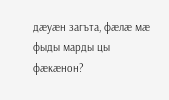дæуæн загъта, фæлæ мæ фыды марды цы фæкæнон?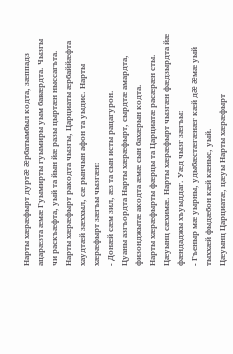Нарты хæрæфырт дуртæ æрбатымбыл кодта, зæппадз ацарæзта æмæ Гуымирты гуымиры уым бавæрдта. Чызгы чи раскъæфта, уый та йын йæ разы цыртæн ныссагъта.
Нарты хæрæфырт ракодта чызгы, Царциаты æрбаййæфта хаудтæй зæххыл, сæ рынчын афон та уыдис. Нарты хæрæфырт зæгъы чызгæн:
- Донæй сæм зил, æз та сын исты рацагурон.
Цуаны азгъордта Нарты хæрæфырт, сырдтæ амардта, физонджытæ акодта æмæ сын бахæрын кодта.
Нарты хæрæфырты фæрцы та Царциатæ расæрæн сты. Цæуынц сæхимæ. Нарты хæрæфырт чызгæн фæдзырдта йæ фæндаджы хъуыддаг. Уæд чызг зæгъы:
- Гъеныр мæ уырны, удыбæстæгæнæг кæй дæ æмæ уый тыххæй фыдæбон кæй кæныс, уый.
Цæуынц Царциатæ, цæуы Нарты хæрæфырт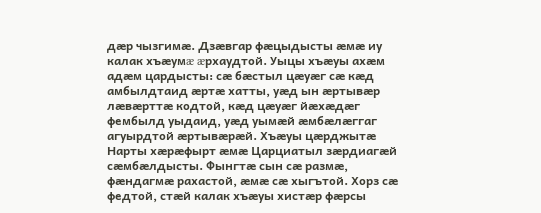дæр чызгимæ. Дзæвгар фæцыдысты æмæ иу калак хъæумæ æрхаудтой. Уыцы хъæуы ахæм адæм цардысты: сæ бæстыл цæуæг сæ кæд амбылдтаид æртæ хатты, уæд ын æртывæр лæвæрттæ кодтой, кæд цæуæг йæхæдæг фембылд уыдаид, уæд уымæй æмбæлæггаг агуырдтой æртывæрæй. Хъæуы цæрджытæ Нарты хæрæфырт æмæ Царциатыл зæрдиагæй сæмбæлдысты. Фынгтæ сын сæ размæ, фæндагмæ рахастой, æмæ сæ хыгътой. Хорз сæ федтой, стæй калак хъæуы хистæр фæрсы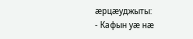æрцæуджыты:
- Кафын уæ нæ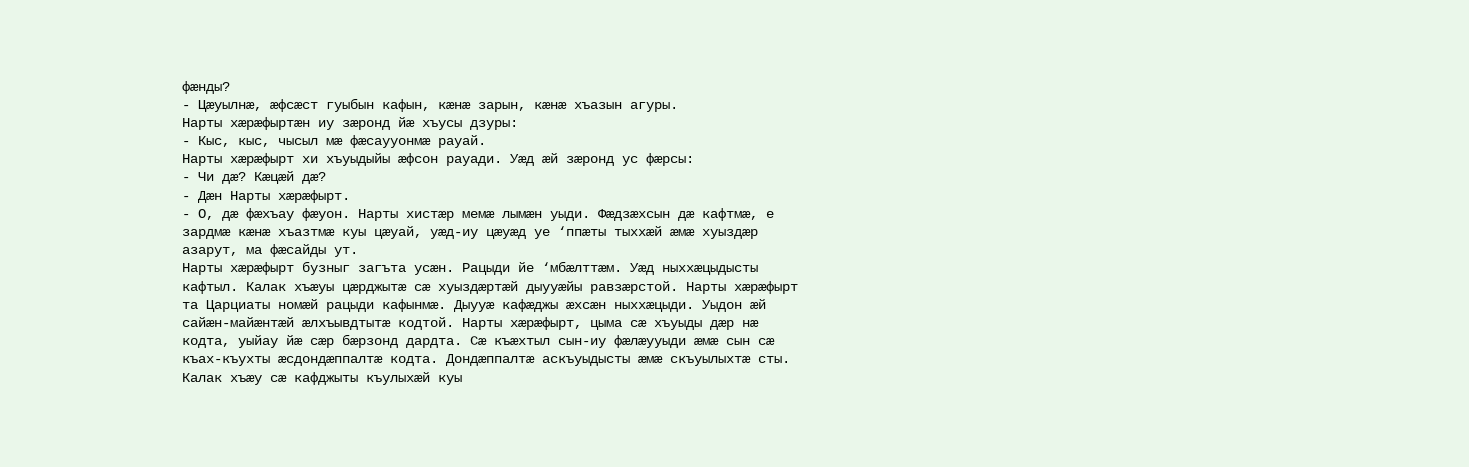фæнды?
- Цæуылнæ, æфсæст гуыбын кафын, кæнæ зарын, кæнæ хъазын агуры.
Нарты хæрæфыртæн иу зæронд йæ хъусы дзуры:
- Кыс, кыс, чысыл мæ фæсаууонмæ рауай.
Нарты хæрæфырт хи хъуыдыйы æфсон рауади. Уæд æй зæронд ус фæрсы:
- Чи дæ? Кæцæй дæ?
- Дæн Нарты хæрæфырт.
- О, дæ фæхъау фæуон. Нарты хистæр мемæ лымæн уыди. Фæдзæхсын дæ кафтмæ, е зардмæ кæнæ хъазтмæ куы цæуай, уæд-иу цæуæд уе ‘ппæты тыххæй æмæ хуыздæр азарут, ма фæсайды ут.
Нарты хæрæфырт бузныг загъта усæн. Рацыди йе ‘мбæлттæм. Уæд ныххæцыдысты кафтыл. Калак хъæуы цæрджытæ сæ хуыздæртæй дыууæйы равзæрстой. Нарты хæрæфырт та Царциаты номæй рацыди кафынмæ. Дыууæ кафæджы æхсæн ныххæцыди. Уыдон æй сайæн-майæнтæй æлхъывдтытæ кодтой. Нарты хæрæфырт, цыма сæ хъуыды дæр нæ кодта, уыйау йæ сæр бæрзонд дардта. Сæ къæхтыл сын-иу фæлæууыди æмæ сын сæ къах-къухты æсдондæппалтæ кодта. Дондæппалтæ аскъуыдысты æмæ скъуылыхтæ сты. Калак хъæу сæ кафджыты къулыхæй куы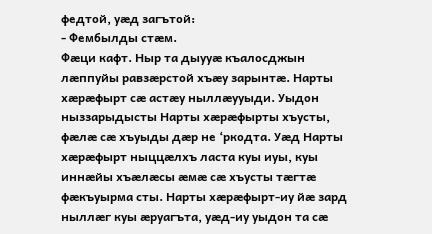федтой, уæд загътой:
- Фембылды стæм.
Фæци кафт. Ныр та дыууæ къалосджын лæппуйы равзæрстой хъæу зарынтæ. Нарты хæрæфырт сæ астæу ныллæууыди. Уыдон ныззарыдысты Нарты хæрæфырты хъусты, фæлæ сæ хъуыды дæр не ‘ркодта. Уæд Нарты хæрæфырт ныццæлхъ ласта куы иуы, куы иннæйы хъæлæсы æмæ сæ хъусты тæгтæ фæкъуырма сты. Нарты хæрæфырт-иу йæ зард ныллæг куы æруагъта, уæд-иу уыдон та сæ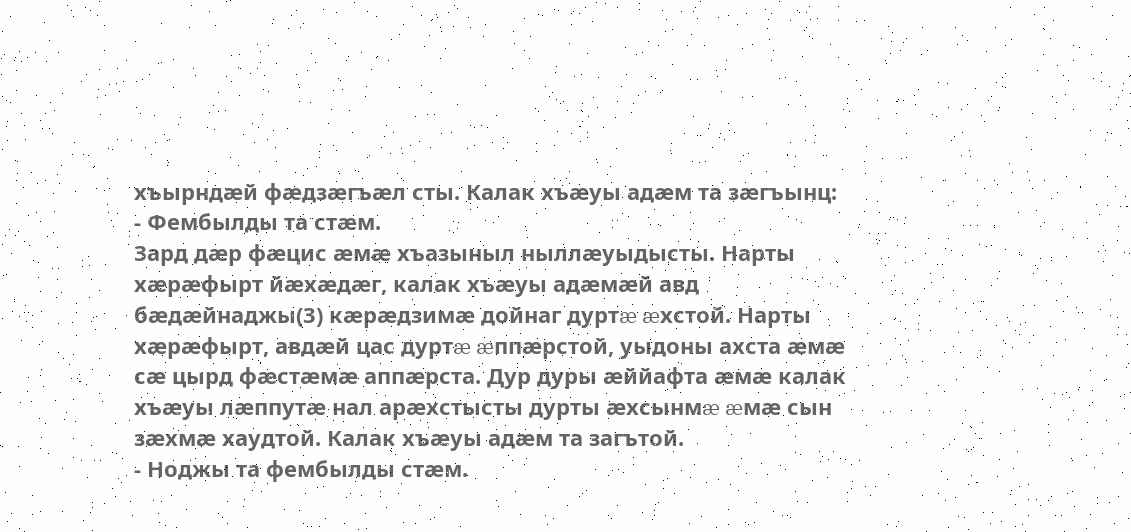хъырндæй фæдзæгъæл сты. Калак хъæуы адæм та зæгъынц:
- Фембылды та стæм.
Зард дæр фæцис æмæ хъазыныл ныллæуыдысты. Нарты хæрæфырт йæхæдæг, калак хъæуы адæмæй авд бæдæйнаджы(3) кæрæдзимæ дойнаг дуртæ æхстой. Нарты хæрæфырт, авдæй цас дуртæ æппæрстой, уыдоны ахста æмæ сæ цырд фæстæмæ аппæрста. Дур дуры æййафта æмæ калак хъæуы лæппутæ нал арæхстысты дурты æхсынмæ æмæ сын зæхмæ хаудтой. Калак хъæуы адæм та загътой.
- Ноджы та фембылды стæм.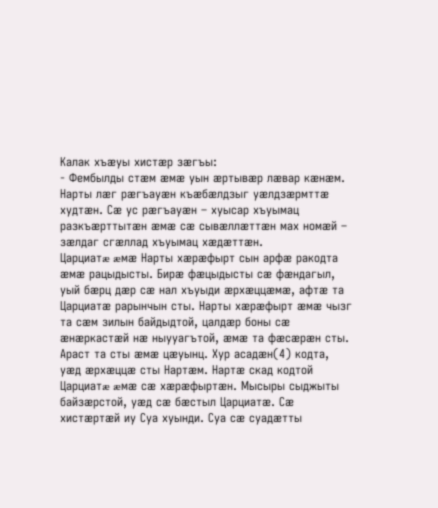Калак хъæуы хистæр зæгъы:
- Фембылды стæм æмæ уын æртывæр лæвар кæнæм. Нарты лæг рæгъауæн къæбæлдзыг уæлдзæрмттæ худтæн. Сæ ус рæгъауæн – хуысар хъуымац разкъæрттытæн æмæ сæ сывæллæттæн мах номæй – зæлдаг сгæллад хъуымац хæдæттæн.
Царциатæ æмæ Нарты хæрæфырт сын арфæ ракодта æмæ рацыдысты. Бирæ фæцыдысты сæ фæндагыл, уый бæрц дæр сæ нал хъуыди æрхæццæмæ, афтæ та Царциатæ рарынчын сты. Нарты хæрæфырт æмæ чызг та сæм зилын байдыдтой, цалдæр боны сæ æнæркастæй нæ ныууагътой, æмæ та фæсæрæн сты. Араст та сты æмæ цæуынц. Хур асадæн(4) кодта, уæд æрхæццæ сты Нартæм. Нартæ скад кодтой Царциатæ æмæ сæ хæрæфыртæн. Мысыры сыджыты байзæрстой, уæд сæ бæстыл Царциатæ. Сæ хистæртæй иу Суа хуынди. Суа сæ суадæтты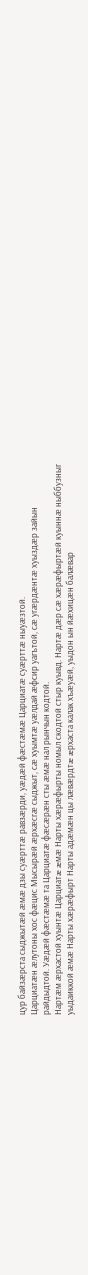цур байзæрста сыджытæй æмæ дзы суæрттæ равзæрди, уæдæй фæстæмæ Царциатæ суæрттæ ныуæзтой.
Царциатæн æлутоны хос фæцис Мысырæй æрхæсгæ сыджыт, сæ хуымтæ уæлдай æфсир уагътой, сæ угæрдæнтæ хуыздæр зайын райдыдтой. Уæдæй фæстæмæ та Царциатæ фæсæрæн сты æмæ нал рынчын кодтой.
Нартæм æрхастой хуынтæ Царциатæ æмæ Нарты хæрæфырты номыл скодтой стыр куывд. Нартæ дæр сæ хæрæфыртæй куыннæ ныббузныг уыдаиккой æмæ Нарты хæрæфырт Нарты адæмæн цы лæвæрдтæ æрхаста калак хъæуæй, уыдон ын йæхицæн балæвар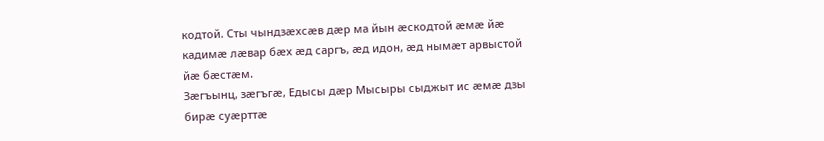кодтой. Сты чындзæхсæв дæр ма йын æскодтой æмæ йæ кадимæ лæвар бæх æд саргъ, æд идон, æд нымæт арвыстой йæ бæстæм.
Зæгъынц, зæгъгæ, Едысы дæр Мысыры сыджыт ис æмæ дзы бирæ суæрттæ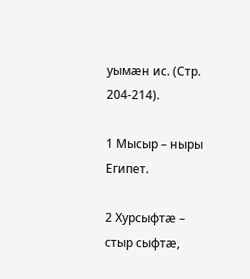уымæн ис. (Стр. 204-214).

1 Мысыр – ныры Египет.

2 Хурсыфтæ – стыр сыфтæ,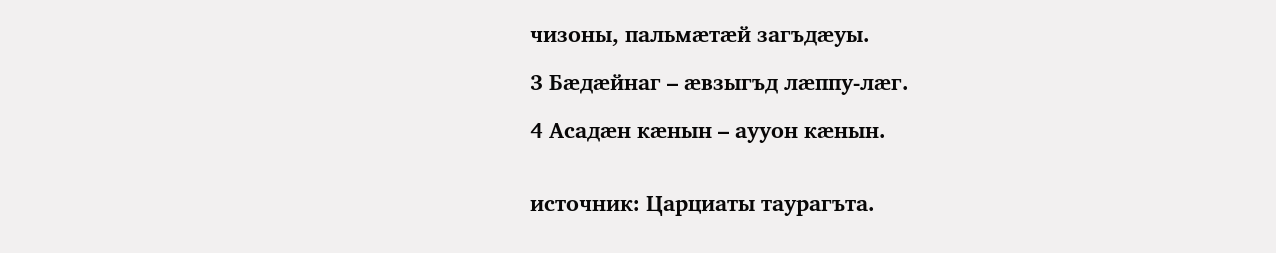чизоны, пальмæтæй загъдæуы.

3 Бæдæйнаг – æвзыгъд лæппу-лæг.

4 Асадæн кæнын – аууон кæнын.


источник: Царциаты таурагъта.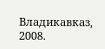Владикавказ, 2008.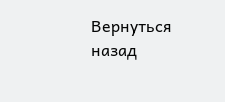Вернуться назад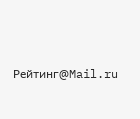Рейтинг@Mail.ru